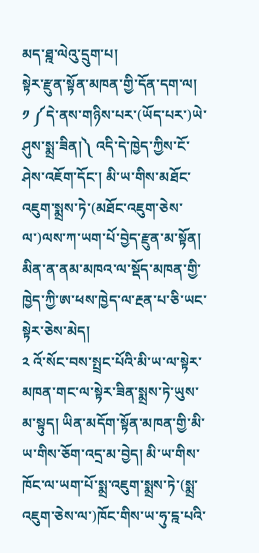མད་ཐྰ་ལེའུ་དྲུག་པ།
སྟེར་རྫུན་སྟོན་མཁན་གྱི་དོན་དག་ལ།
༡ ༼དེ་ནས་གཉིས་པར་(ཡོད་པར་)ཡེ་ཤུས་སྨྲ་ཟིན།༽ འདི་དེ་ཁྱེད་ཀྱིས་ངོ་ཤེས་འཇོག་དོང་། མི་ཡ་གིས་མཐོང་འཇུག་སྨྲས་ཏེ་(མཐོང་འཇུག་ཅེས་ལ་)ལས་ཀ་ཡག་པོ་བྱེད་རྫུན་མ་སྟོན། མིན་ན་ནམ་མཁའ་ལ་སྡོད་མཁན་གྱི་ཁྱེད་ཀྱི་ཨ་ཕས་ཁྱེད་ལ་རྔན་པ་ཅི་ཡང་སྟེར་ཅེས་མེད།
༢ འོ་སོང་བས་སྤྲང་པོའི་མི་ཡ་ལ་སྟེར་མཁན་གང་ལ་སྟེར་ཟིན་སྨྲས་ཏེ་ཡུས་མ་སྟུད། ཡིན་མདོག་སྟོན་མཁན་གྱི་མི་ཡ་གིས་ཅོག་འདྲ་མ་བྱེད། མི་ཡ་གིས་ཁོང་ལ་ཡག་པོ་སྨྲ་འཇུག་སྨྲས་ཏེ་(སྨྲ་འཇུག་ཅེས་ལ་)ཁོང་གིས་ཡ་ཧུ་དྰ་པའི་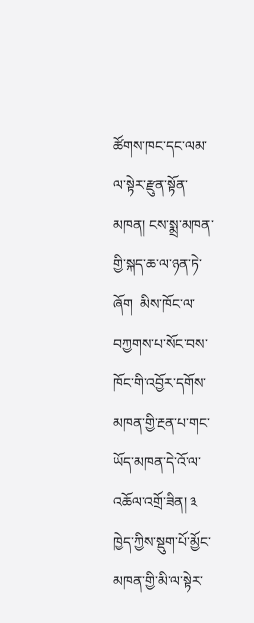ཚོགས་ཁང་དང་ལམ་ལ་སྟེར་རྫུན་སྟོན་མཁན། ངས་སྨྲ་མཁན་གྱི་སྐད་ཆ་ལ་ཉན་ཏེ་ཞོག  མིས་ཁོང་ལ་བཀྱགས་པ་སོང་བས་ཁོང་གི་འབྱོར་དགོས་མཁན་གྱི་རྔན་པ་གང་ཡོད་མཁན་དེ་འོ་ལ་འཆོལ་འགྲོ་ཟིན། ༣ ཁྱེད་ཀྱིས་སྡུག་པོ་མྱོང་མཁན་གྱི་མི་ལ་སྟེར་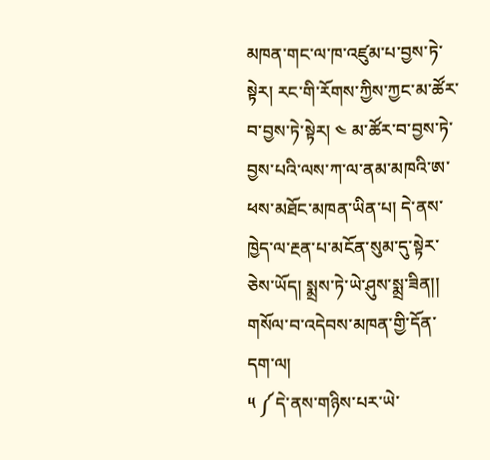མཁན་གང་ལ་ཁ་འཛུམ་པ་བྱས་ཏེ་སྟེར། རང་གི་རོགས་ཀྱིས་ཀྱང་མ་ཚོར་བ་བྱས་ཏེ་སྟེར། ༤ མ་ཚོར་བ་བྱས་ཏེ་བྱས་པའི་ལས་ཀ་ལ་ནམ་མཁའི་ཨ་ཕས་མཐོང་མཁན་ཡིན་པ། དེ་ནས་ཁྱེད་ལ་རྔན་པ་མངོན་སུམ་དུ་སྟེར་ཅེས་ཡོད། སྨྲས་ཏེ་ཡེ་ཤུས་སྨྲ་ཟིན།།
གསོལ་བ་འདེབས་མཁན་གྱི་དོན་དག་ལ།
༥ ༼དེ་ནས་གཉིས་པར་ཡེ་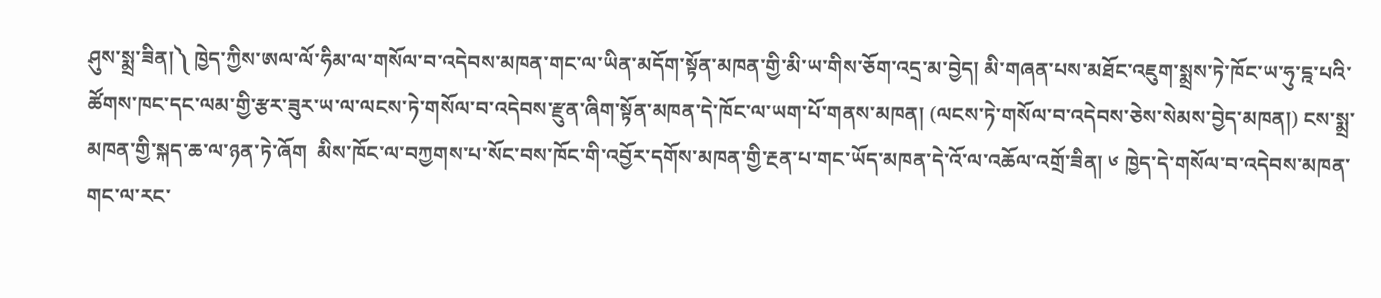ཤུས་སྨྲ་ཟིན།༽ ཁྱེད་ཀྱིས་ཨལ་ལོ་ཧིམ་ལ་གསོལ་བ་འདེབས་མཁན་གང་ལ་ཡིན་མདོག་སྟོན་མཁན་གྱི་མི་ཡ་གིས་ཅོག་འདྲ་མ་བྱེད། མི་གཞན་པས་མཐོང་འཇུག་སྨྲས་ཏེ་ཁོང་ཡ་ཧུ་དྰ་པའི་ཚོགས་ཁང་དང་ལམ་གྱི་རྩར་ཟུར་ཡ་ལ་ལངས་ཏེ་གསོལ་བ་འདེབས་རྫུན་ཞིག་སྟོན་མཁན་དེ་ཁོང་ལ་ཡག་པོ་གནས་མཁན། (ལངས་ཏེ་གསོལ་བ་འདེབས་ཅེས་སེམས་བྱེད་མཁན།) ངས་སྨྲ་མཁན་གྱི་སྐད་ཆ་ལ་ཉན་ཏེ་ཞོག  མིས་ཁོང་ལ་བཀྱགས་པ་སོང་བས་ཁོང་གི་འབྱོར་དགོས་མཁན་གྱི་རྔན་པ་གང་ཡོད་མཁན་དེ་འོ་ལ་འཆོལ་འགྲོ་ཟིན། ༦ ཁྱེད་དེ་གསོལ་བ་འདེབས་མཁན་གང་ལ་རང་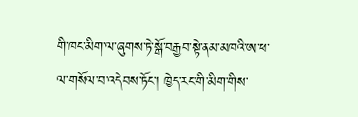གི་ཁང་མིག་ལ་ཞུགས་ཏེ་སྒོ་བརྒྱབ་སྟེ་ནམ་མཁའི་ཨ་ཕ་ལ་གསོལ་བ་འདེབས་ཏོང་། ཁྱེད་རང་གི་མིག་གིས་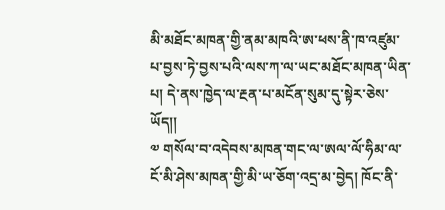མི་མཐོང་མཁན་གྱི་ནམ་མཁའི་ཨ་ཕས་ནི་ཁ་འཛུམ་པ་བྱས་ཏེ་བྱས་པའི་ལས་ཀ་ལ་ཡང་མཐོང་མཁན་ཡིན་པ། དེ་ནས་ཁྱེད་ལ་རྔན་པ་མངོན་སུམ་དུ་སྟེར་ཅེས་ཡོད།།
༧ གསོལ་བ་འདེབས་མཁན་གང་ལ་ཨལ་ལོ་ཧིམ་ལ་ངོ་མི་ཤེས་མཁན་གྱི་མི་ཡ་ཅོག་འདྲ་མ་བྱེད། ཁོང་ནི་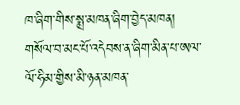ཁ་ཞིག་གིས་སྨྲ་མཁན་ཞིག་བྱེད་མཁན། གསོལ་བ་མང་པོ་འདེབས་ན་ཞིག་མིན་པ་ཨལ་ལོ་ཧིམ་གྱིས་མི་ཉན་མཁན་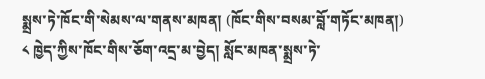སྨྲས་ཏེ་ཁོང་གི་སེམས་ལ་གནས་མཁན། (ཁོང་གིས་བསམ་བློ་གཏོང་མཁན།) ༨ ཁྱེད་ཀྱིས་ཁོང་གིས་ཅོག་འདྲ་མ་བྱེད། སློང་མཁན་སྨྲས་ཏེ་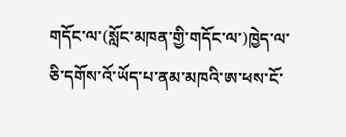གདོང་ལ་(སློང་མཁན་གྱི་གདོང་ལ་)ཁྱེད་ལ་ཅི་དགོས་འོ་ཡོད་པ་ནམ་མཁའི་ཨ་ཕས་ངོ་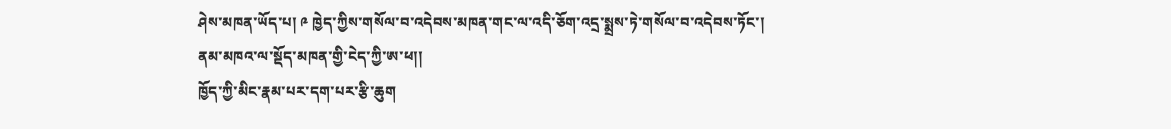ཤེས་མཁན་ཡོད་པ། ༩ ཁྱེད་ཀྱིས་གསོལ་བ་འདེབས་མཁན་གང་ལ་འདི་ཅོག་འདྲ་སྨྲས་ཏེ་གསོལ་བ་འདེབས་ཏོང་།
ནམ་མཁའ་ལ་སྡོད་མཁན་གྱི་ངེད་ཀྱི་ཨ་ཕ།།
ཁྱོད་ཀྱི་མིང་རྣམ་པར་དག་པར་རྩི་ཆུག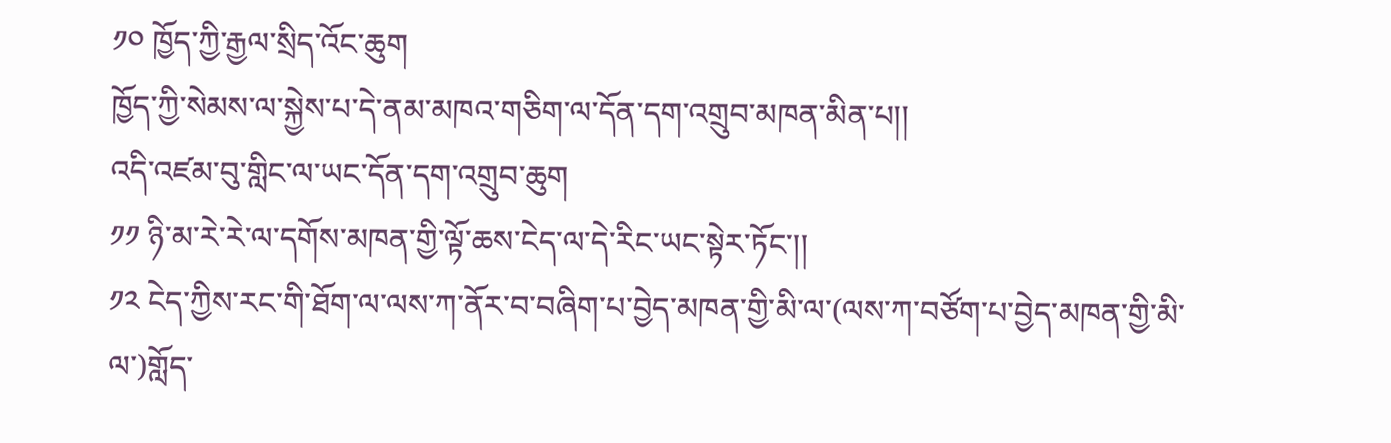༡༠ ཁྱོད་ཀྱི་རྒྱལ་སྲིད་འོང་ཆུག
ཁྱོད་ཀྱི་སེམས་ལ་སྐྱེས་པ་དེ་ནམ་མཁའ་གཅིག་ལ་དོན་དག་འགྲུབ་མཁན་མིན་པ།།
འདི་འཛམ་བུ་གླིང་ལ་ཡང་དོན་དག་འགྲུབ་ཆུག
༡༡ ཉི་མ་རེ་རེ་ལ་དགོས་མཁན་གྱི་ལྟོ་ཆས་ངེད་ལ་དེ་རིང་ཡང་སྟེར་ཏོང་།།
༡༢ ངེད་ཀྱིས་རང་གི་ཐོག་ལ་ལས་ཀ་ནོར་བ་བཞིག་པ་བྱེད་མཁན་གྱི་མི་ལ་(ལས་ཀ་བཙོག་པ་བྱེད་མཁན་གྱི་མི་ལ་)གློད་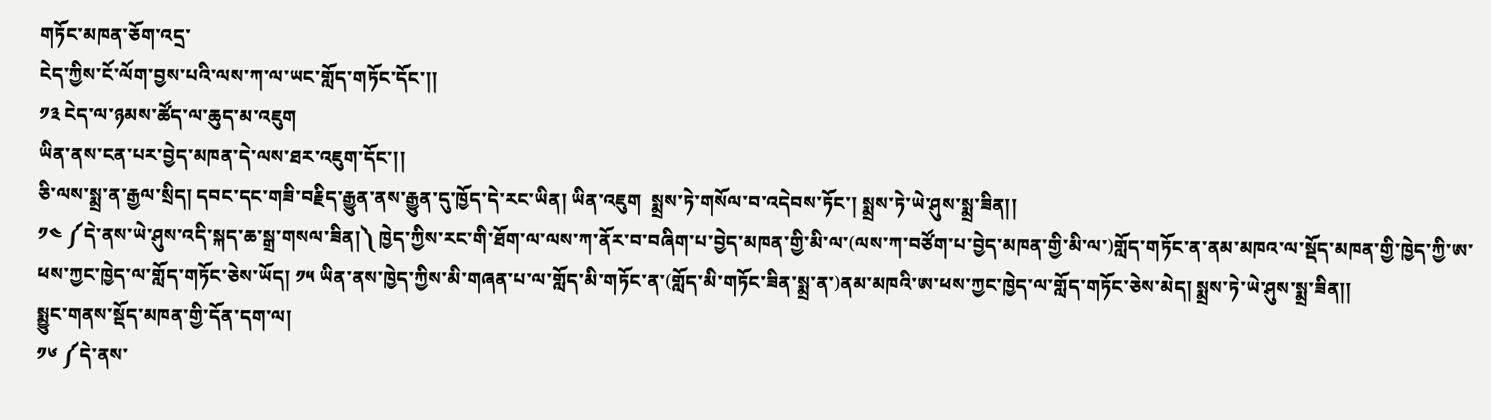གཏོང་མཁན་ཅོག་འདྲ་
ངེད་ཀྱིས་ངོ་ལོག་བྱས་པའི་ལས་ཀ་ལ་ཡང་གློད་གཏོང་དོང་།།
༡༣ ངེད་ལ་ཉམས་ཚོད་ལ་ཆུད་མ་འཇུག
ཡིན་ནས་ངན་པར་བྱེད་མཁན་དེ་ལས་ཐར་འཇུག་དོང་།།
ཅི་ལས་སྨྲ་ན་རྒྱལ་སྲིད། དབང་དང་གཟི་བརྗིད་རྒྱུན་ནས་རྒྱུན་དུ་ཁྱོད་དེ་རང་ཡིན། ཡིན་འཇུག  སྨྲས་ཏེ་གསོལ་བ་འདེབས་ཏོང་། སྨྲས་ཏེ་ཡེ་ཤུས་སྨྲ་ཟིན།།
༡༤ ༼དེ་ནས་ཡེ་ཤུས་འདི་སྐད་ཆ་སྒྲ་གསལ་ཟིན།༽ ཁྱེད་ཀྱིས་རང་གི་ཐོག་ལ་ལས་ཀ་ནོར་བ་བཞིག་པ་བྱེད་མཁན་གྱི་མི་ལ་(ལས་ཀ་བཙོག་པ་བྱེད་མཁན་གྱི་མི་ལ་)གློད་གཏོང་ན་ནམ་མཁའ་ལ་སྡོད་མཁན་གྱི་ཁྱེད་ཀྱི་ཨ་ཕས་ཀྱང་ཁྱེད་ལ་གློད་གཏོང་ཅེས་ཡོད། ༡༥ ཡིན་ནས་ཁྱེད་ཀྱིས་མི་གཞན་པ་ལ་གློད་མི་གཏོང་ན་(གློད་མི་གཏོང་ཟིན་སྨྲ་ན་)ནམ་མཁའི་ཨ་ཕས་ཀྱང་ཁྱེད་ལ་གློད་གཏོང་ཅེས་མེད། སྨྲས་ཏེ་ཡེ་ཤུས་སྨྲ་ཟིན།།
སྨྱུང་གནས་སྡོད་མཁན་གྱི་དོན་དག་ལ།
༡༦ ༼དེ་ནས་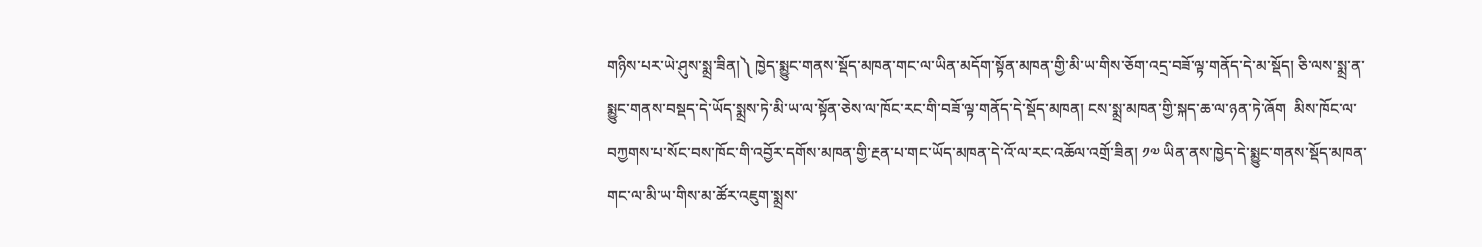གཉིས་པར་ཡེ་ཤུས་སྨྲ་ཟིན།༽ ཁྱེད་སྨྱུང་གནས་སྡོད་མཁན་གང་ལ་ཡིན་མདོག་སྟོན་མཁན་གྱི་མི་ཡ་གིས་ཅོག་འདྲ་བཟོ་ལྟ་གནོད་དེ་མ་སྡོད། ཅི་ལས་སྨྲ་ན་སྨྱུང་གནས་བསྡད་དེ་ཡོད་སྨྲས་ཏེ་མི་ཡ་ལ་སྟོན་ཅེས་ལ་ཁོང་རང་གི་བཟོ་ལྟ་གནོད་དེ་སྡོད་མཁན། ངས་སྨྲ་མཁན་གྱི་སྐད་ཆ་ལ་ཉན་ཏེ་ཞོག  མིས་ཁོང་ལ་བཀྱགས་པ་སོང་བས་ཁོང་གི་འབྱོར་དགོས་མཁན་གྱི་རྔན་པ་གང་ཡོད་མཁན་དེ་འོ་ལ་རང་འཆོལ་འགྲོ་ཟིན། ༡༧ ཡིན་ནས་ཁྱེད་དེ་སྨྱུང་གནས་སྡོད་མཁན་གང་ལ་མི་ཡ་གིས་མ་ཚོར་འཇུག་སྨྲས་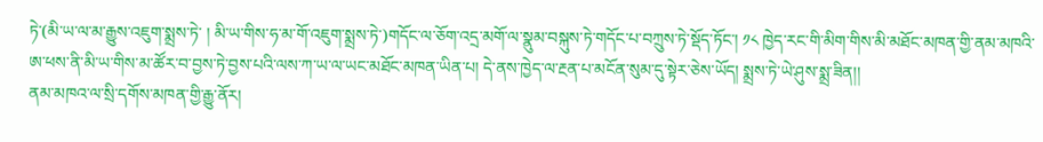ཏེ་(མི་ཡ་ལ་མ་རྒྱུས་འཇུག་སྨྲས་ཏེ་ ། མི་ཡ་གིས་ཧ་མ་གོ་འཇུག་སྨྲས་ཏེ་)གདོང་ལ་ཅོག་འདྲ་མགོ་ལ་སྣུམ་བསྐུས་ཏེ་གདོང་པ་བཀྲུས་ཏེ་སྡོད་ཏོང་། ༡༨ ཁྱེད་རང་གི་མིག་གིས་མི་མཐོང་མཁན་གྱི་ནམ་མཁའི་ཨ་ཕས་ནི་མི་ཡ་གིས་མ་ཚོར་བ་བྱས་ཏེ་བྱས་པའི་ལས་ཀ་ཡ་ལ་ཡང་མཐོང་མཁན་ཡིན་པ། དེ་ནས་ཁྱེད་ལ་རྔན་པ་མངོན་སུམ་དུ་སྟེར་ཅེས་ཡོད། སྨྲས་ཏེ་ཡེ་ཤུས་སྨྲ་ཟིན།།
ནམ་མཁའ་ལ་སྲི་དགོས་མཁན་གྱི་རྒྱུ་ནོར།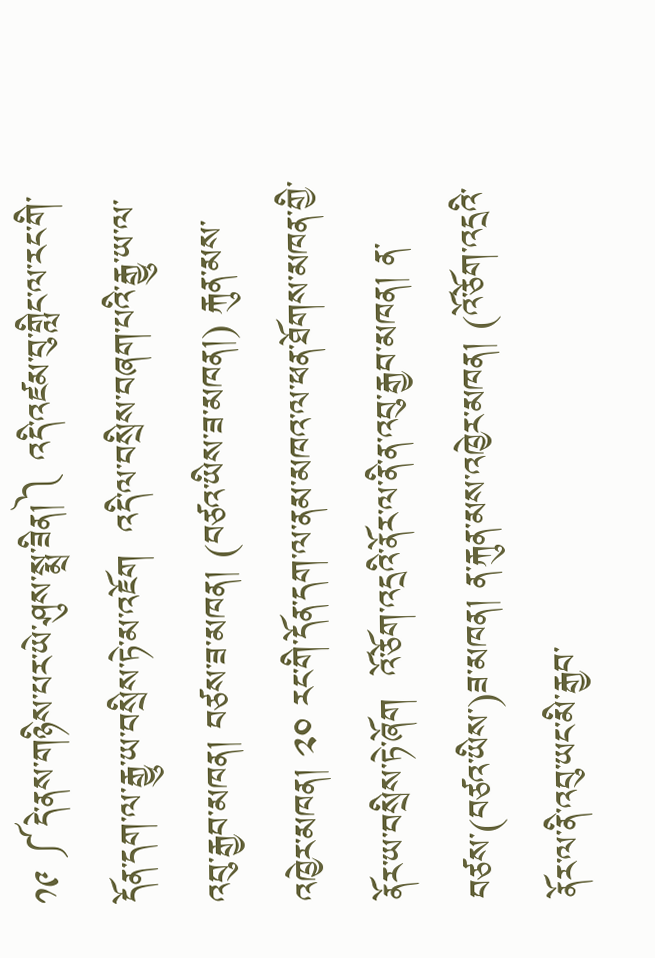༡༩ ༼དེ་ནས་གཉིས་པར་ཡེ་ཤུས་སྨྲ་ཟིན།༽ འདི་འཛམ་བུ་གླིང་ལ་རང་གི་དོན་དག་ལ་རྒྱུ་ཡ་བསྲིས་ཏེ་མ་འཇོག  འདི་ལ་བསྲིས་བཞག་པའི་རྒྱུ་ཡ་ལ་འབུ་རྒྱབ་མཁན། བཙས་ཟ་མཁན། (བཙའ་ཡིས་ཟ་མཁན།) རྐུན་མས་འཁྱེར་མཁན། ༢༠ རང་གི་དོན་དག་ལ་ནམ་མཁའ་ལ་ཕན་ཐོགས་མཁན་གྱི་ནོར་ཡ་བསྲིས་ཏེ་ཞོག  འོ་ཅོག་འདྲའི་ནོར་ལ་ནི་ན་འབུ་རྒྱབ་མཁན། ན་བཙས་(བཙའ་ཡིས་)ཟ་མཁན། ན་རྐུན་མས་འཁྱེར་མཁན། (འོ་ཅོག་འདྲའི་ནོར་ལ་ནི་འབུ་ཡང་མི་རྒྱབ་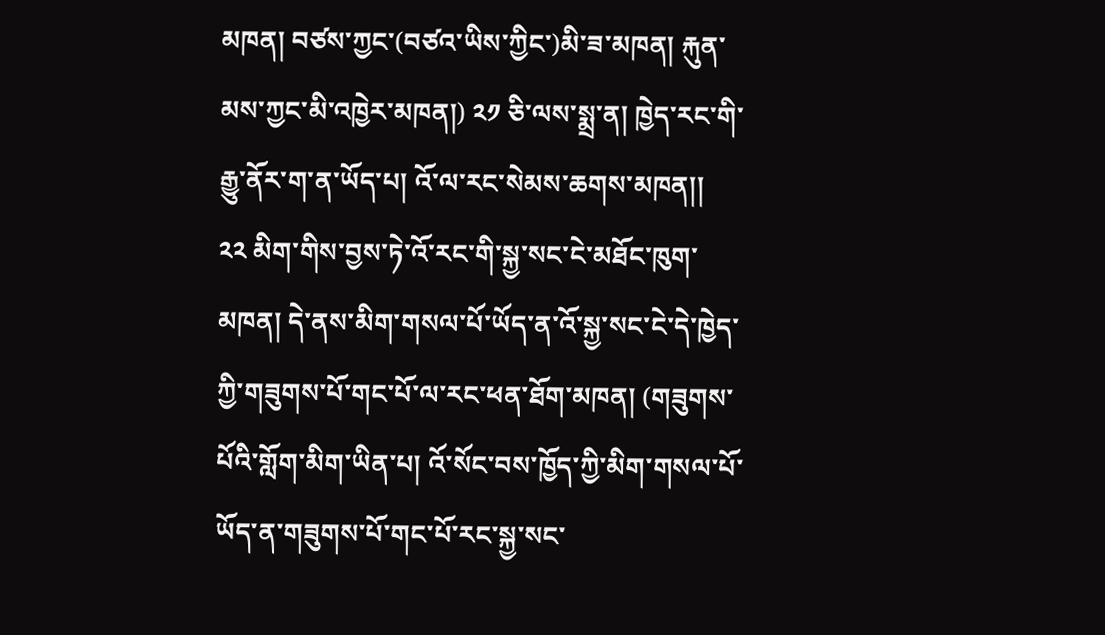མཁན། བཙས་ཀྱང་(བཙའ་ཡིས་ཀྱིང་)མི་ཟ་མཁན། རྐུན་མས་ཀྱང་མི་འཁྱེར་མཁན།) ༢༡ ཅི་ལས་སྨྲ་ན། ཁྱེད་རང་གི་རྒྱུ་ནོར་ག་ན་ཡོད་པ། འོ་ལ་རང་སེམས་ཆགས་མཁན།།
༢༢ མིག་གིས་བྱས་ཏེ་འོ་རང་གི་སྐྱ་སང་ངེ་མཐོང་ཁུག་མཁན། དེ་ནས་མིག་གསལ་པོ་ཡོད་ན་འོ་སྐྱ་སང་ངེ་དེ་ཁྱེད་ཀྱི་གཟུགས་པོ་གང་པོ་ལ་རང་ཕན་ཐོག་མཁན། (གཟུགས་པོའི་གློག་མིག་ཡིན་པ། འོ་སོང་བས་ཁྱོད་ཀྱི་མིག་གསལ་པོ་ཡོད་ན་གཟུགས་པོ་གང་པོ་རང་སྐྱ་སང་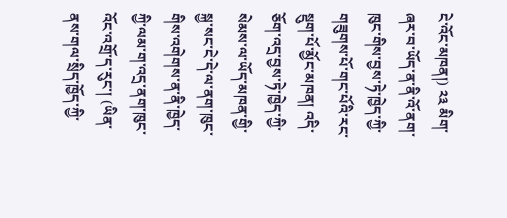ངེ་འོང་མཁན།) ༢༣ མིག་ཞར་བ་ཡོད་ན་ནི་འོ་ནག་ཁུང་གིས་བྱས་ཏེ་ཁྱེད་ཀྱི་གཟུགས་པོ་གང་པོའི་རང་སྡུག་པོ་མྱོང་མཁན། འདི་ཅོག་འདྲ་བྱས་ཏེ་ཁྱེད་ཀྱི་སེམས་ལ་ཡོད་མཁན་གྱི་སྐྱ་སང་ངེ་དེ་ལ་ནག་ཁུང་གིས་འགེགས་ན་ནི་ཁྱེད་ཀྱི་ལམ་ག་འདྲ་ནག་ཁུང་འོང་འགྲོ་ད་རུང་། (ཡིན་ནས་གལ་སྲིད་ཁྱོད་ཀྱི་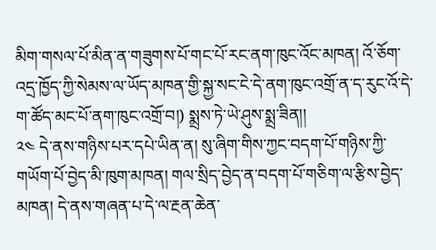མིག་གསལ་པོ་མིན་ན་གཟུགས་པོ་གང་པོ་རང་ནག་ཁུང་འོང་མཁན། འོ་ཅོག་འདྲ་ཁྱོད་ཀྱི་སེམས་ལ་ཡོད་མཁན་གྱི་སྐྱ་སང་ངེ་དེ་ནག་ཁུང་འགྲོ་ན་ད་རུང་འོ་དེ་ག་ཚོད་མང་པོ་ནག་ཁུང་འགྲོ་བ།) སྨྲས་ཏེ་ཡེ་ཤུས་སྨྲ་ཟིན།།
༢༤ དེ་ནས་གཉིས་པར་དཔེ་ཡིན་ན། སུ་ཞིག་གིས་ཀྱང་བདག་པོ་གཉིས་ཀྱི་གཡོག་པོ་བྱེད་མི་ཁུག་མཁན། གལ་སྲིད་བྱེད་ན་བདག་པོ་གཅིག་ལ་རྩིས་བྱེད་མཁན། དེ་ནས་གཞན་པ་དེ་ལ་རྔན་ཆེན་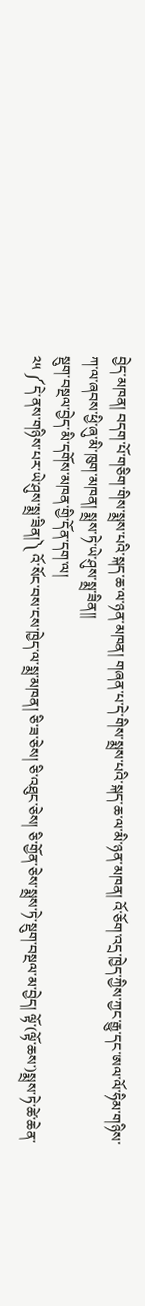བྱེད་མཁན། བདག་པོ་གཅིག་གིས་སྨྲས་པའི་སྐད་ཆ་ལ་ཉན་མཁན། གཞན་པ་དེ་གིས་སྨྲས་པའི་སྐད་ཆ་ལ་མི་ཉན་མཁན། འོ་ཅོག་འདྲ་ཁྱེད་ཀྱིས་ཀྱང་རྒྱུ་དང་ཨལ་ལོ་ཧིམ་གཉིས་ཀ་ལ་ཞབས་ཕྱི་ཞུ་མི་ཁུག་མཁན། སྨྲས་ཏེ་ཡེ་ཤུས་སྨྲ་ཟིན།།
སྡུག་བསྔལ་བྱེད་མི་དགོས་མཁན་གྱི་དོན་དག་ལ།
༢༥ ༼དེ་ནས་གཉིས་པར་ཡེ་ཤུས་སྨྲ་ཟིན།༽ འོ་སོང་བས་ངས་ཁྱེད་ལ་སྨྲ་མཁན། ཅི་ཟ་ཅེས། ཅི་འཐུང་ཅེས། ཅི་གྱོན་ཅེས་སྨྲས་ཏེ་སྡུག་བསྔལ་མ་བྱེད། ལྟོ་(ལྟོ་ཆས་)སྨྲས་ཏེ་ཚེ་ཆེན་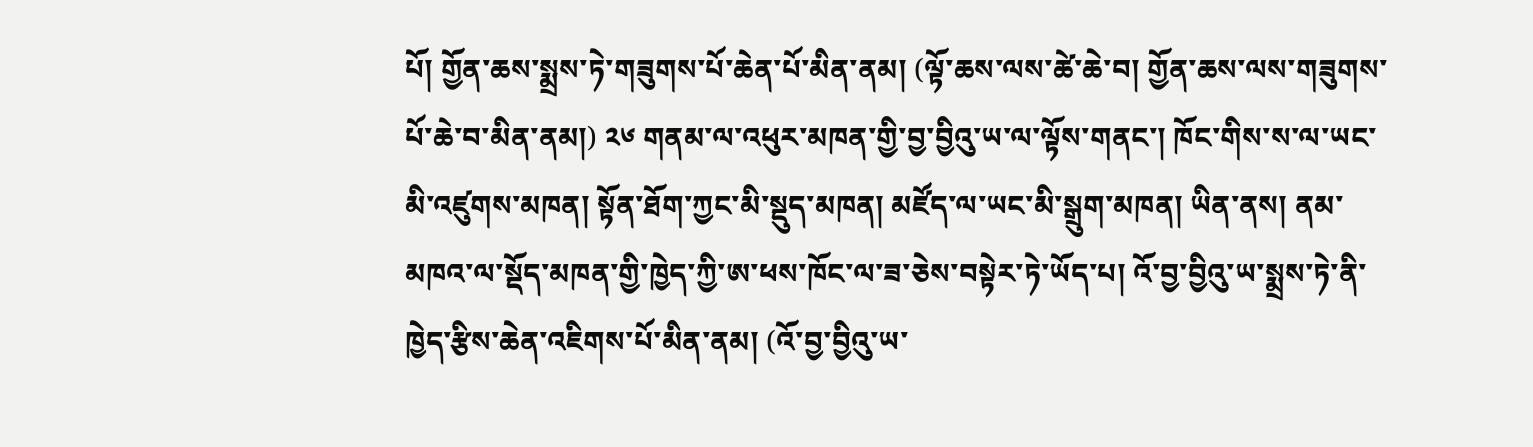པོ། གྱོན་ཆས་སྨྲས་ཏེ་གཟུགས་པོ་ཆེན་པོ་མིན་ནམ། (ལྟོ་ཆས་ལས་ཚེ་ཆེ་བ། གྱོན་ཆས་ལས་གཟུགས་པོ་ཆེ་བ་མིན་ནམ།) ༢༦ གནམ་ལ་འཕུར་མཁན་གྱི་བྱ་བྱིའུ་ཡ་ལ་ལྟོས་གནང་། ཁོང་གིས་ས་ལ་ཡང་མི་འཛུགས་མཁན། སྟོན་ཐོག་ཀྱང་མི་སྡུད་མཁན། མཛོད་ལ་ཡང་མི་སྒྲུག་མཁན། ཡིན་ནས། ནམ་མཁའ་ལ་སྡོད་མཁན་གྱི་ཁྱེད་ཀྱི་ཨ་ཕས་ཁོང་ལ་ཟ་ཅེས་བསྟེར་ཏེ་ཡོད་པ། འོ་བྱ་བྱིའུ་ཡ་སྨྲས་ཏེ་ནི་ཁྱེད་རྩིས་ཆེན་འཇིགས་པོ་མིན་ནམ། (འོ་བྱ་བྱིའུ་ཡ་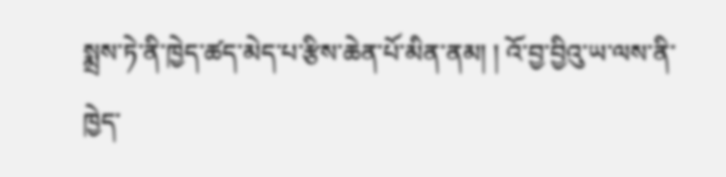སྨྲས་ཏེ་ནི་ཁྱེད་ཚད་མེད་པ་རྩིས་ཆེན་པོ་མིན་ནམ། ། འོ་བྱ་བྱིའུ་ཡ་ལས་ནི་ཁྱེད་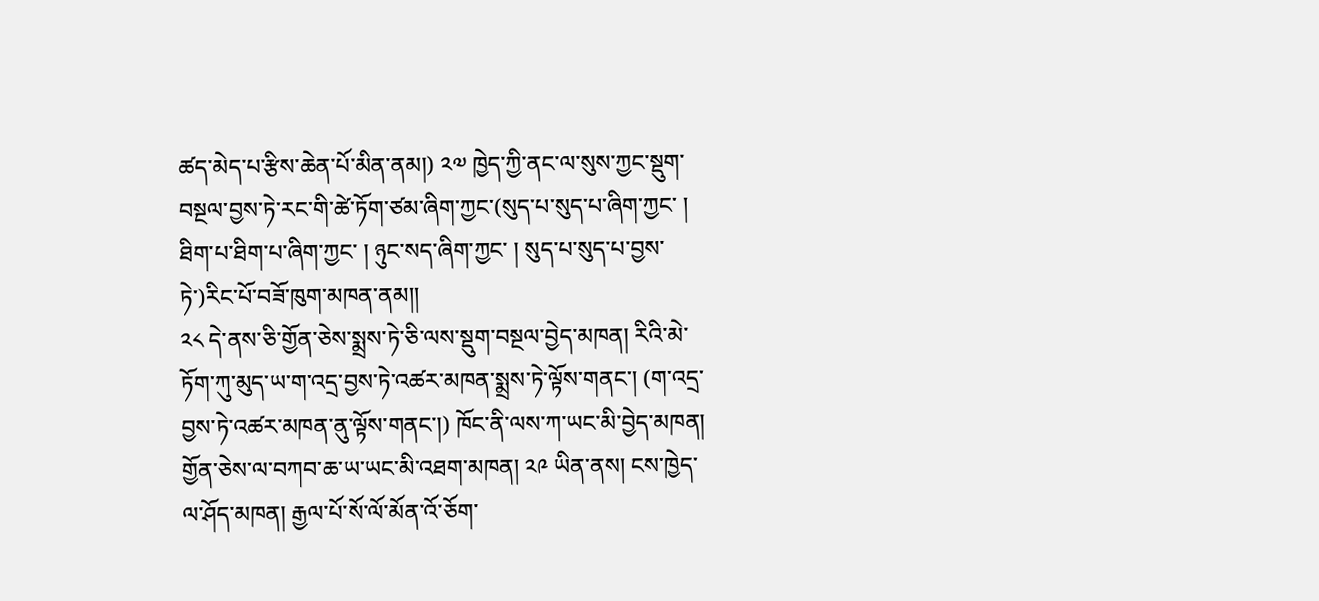ཚད་མེད་པ་རྩིས་ཆེན་པོ་མིན་ནམ།) ༢༧ ཁྱེད་ཀྱི་ནང་ལ་སུས་ཀྱང་སྡུག་བསྔལ་བྱས་ཏེ་རང་གི་ཚེ་ཏོག་ཙམ་ཞིག་ཀྱང་(སུད་པ་སུད་པ་ཞིག་ཀྱང་ ། ཐིག་པ་ཐིག་པ་ཞིག་ཀྱང་ ། ཉུང་སད་ཞིག་ཀྱང་ ། སུད་པ་སུད་པ་བྱས་ཏེ་)རིང་པོ་བཟོ་ཁུག་མཁན་ནམ།།
༢༨ དེ་ནས་ཅི་གྱོན་ཅེས་སྨྲས་ཏེ་ཅི་ལས་སྡུག་བསྔལ་བྱེད་མཁན། རིའི་མེ་ཏོག་ཀུ་མུད་ཡ་ག་འདྲ་བྱས་ཏེ་འཚར་མཁན་སྨྲས་ཏེ་ལྟོས་གནང་། (ག་འདྲ་བྱས་ཏེ་འཚར་མཁན་ནུ་ལྟོས་གནང་།) ཁོང་ནི་ལས་ཀ་ཡང་མི་བྱེད་མཁན། གྱོན་ཅེས་ལ་བཀབ་ཆ་ཡ་ཡང་མི་འཐག་མཁན། ༢༩ ཡིན་ནས། ངས་ཁྱེད་ལ་ཤོད་མཁན། རྒྱལ་པོ་སོ་ལོ་མོན་འོ་ཅོག་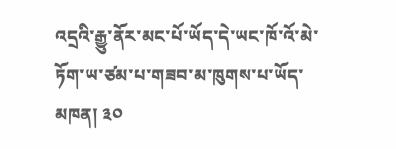འདྲའི་རྒྱུ་ནོར་མང་པོ་ཡོད་དེ་ཡང་ཁོ་འོ་མེ་ཏོག་ཡ་ཙམ་པ་གཟབ་མ་ཁུགས་པ་ཡོད་མཁན། ༣༠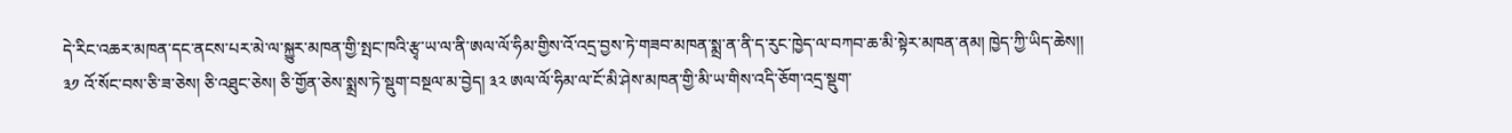དེ་རིང་འཆར་མཁན་དང་ནངས་པར་མེ་ལ་སྐྱུར་མཁན་གྱི་སྤང་ཁའི་རྩྭ་ཡ་ལ་ནི་ཨལ་ལོ་ཧིམ་གྱིས་འོ་འདྲ་བྱས་ཏེ་གཟབ་མཁན་སྨྲ་ན་ནི་ད་རུང་ཁྱེད་ལ་བཀབ་ཆ་མི་སྟེར་མཁན་ནམ། ཁྱེད་ཀྱི་ཡིད་ཆེས།།
༣༡ འོ་སོང་བས་ཅི་ཟ་ཅེས། ཅི་འཐུང་ཅེས། ཅི་གྱོན་ཅེས་སྨྲས་ཏེ་སྡུག་བསྔལ་མ་བྱེད། ༣༢ ཨལ་ལོ་ཧིམ་ལ་ངོ་མི་ཤེས་མཁན་གྱི་མི་ཡ་གིས་འདི་ཅོག་འདྲ་སྡུག་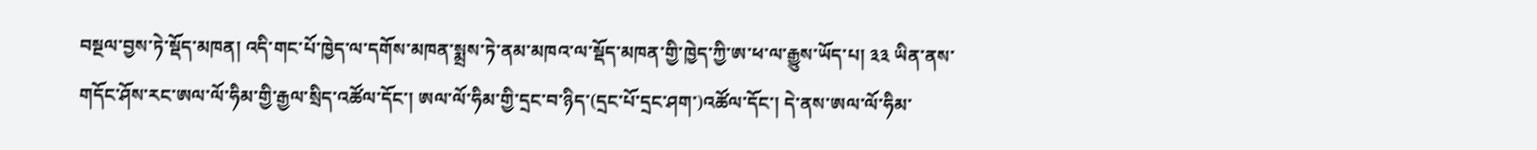བསྔལ་བྱས་ཏེ་སྡོད་མཁན། འདི་གང་པོ་ཁྱེད་ལ་དགོས་མཁན་སྨྲས་ཏེ་ནམ་མཁའ་ལ་སྡོད་མཁན་གྱི་ཁྱེད་ཀྱི་ཨ་ཕ་ལ་རྒྱུས་ཡོད་པ། ༣༣ ཡིན་ནས་གདོང་ཤོས་རང་ཨལ་ལོ་ཧིམ་གྱི་རྒྱལ་སྲིད་འཚོལ་དོང་། ཨལ་ལོ་ཧིམ་གྱི་དྲང་བ་ཉིད་(དྲང་པོ་དྲང་ཤག་)འཚོལ་དོང་། དེ་ནས་ཨལ་ལོ་ཧིམ་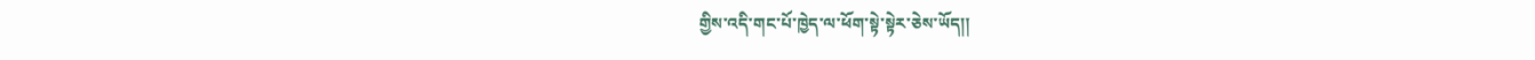གྱིས་འདི་གང་པོ་ཁྱེད་ལ་ཕོག་སྟེ་སྟེར་ཅེས་ཡོད།།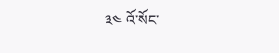༣༤ འོ་སོང་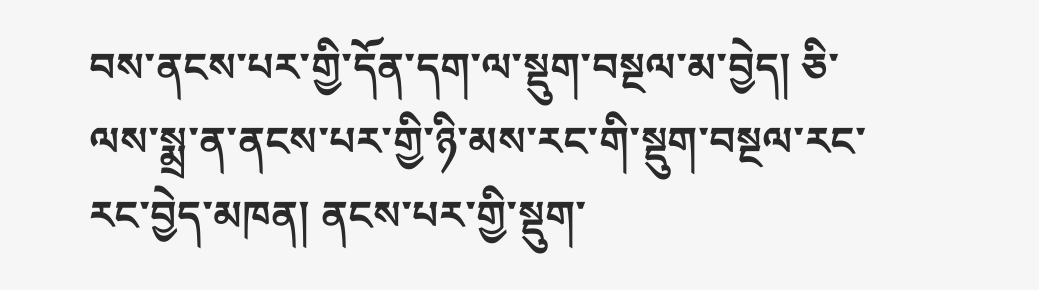བས་ནངས་པར་གྱི་དོན་དག་ལ་སྡུག་བསྔལ་མ་བྱེད། ཅི་ལས་སྨྲ་ན་ནངས་པར་གྱི་ཉི་མས་རང་གི་སྡུག་བསྔལ་རང་རང་བྱེད་མཁན། ནངས་པར་གྱི་སྡུག་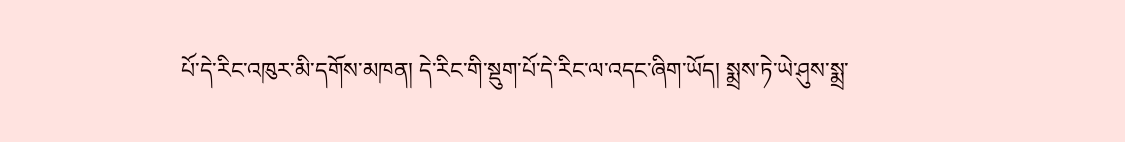པོ་དེ་རིང་འཁུར་མི་དགོས་མཁན། དེ་རིང་གི་སྡུག་པོ་དེ་རིང་ལ་འདང་ཞིག་ཡོད། སྨྲས་ཏེ་ཡེ་ཤུས་སྨྲ་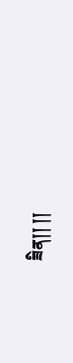ཟིན།། །།